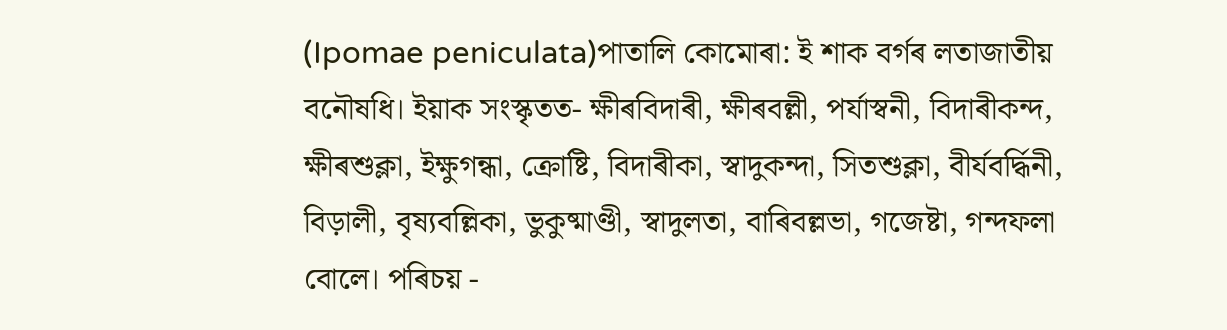(Ipomae peniculata)পাতালি কোমোৰা: ই শাক বৰ্গৰ লতাজাতীয় বনৌষধি। ইয়াক সংস্কৃতত- ক্ষীৰবিদাৰী, ক্ষীৰবল্লী, পৰ্যাস্বনী, বিদাৰীকন্দ, ক্ষীৰশুক্লা, ইক্ষুগন্ধা, ক্ৰোষ্টি, বিদাৰীকা, স্বাদুকন্দা, সিতশুক্লা, বীৰ্যবৰ্দ্ধিনী, বিড়ালী, বৃষ্যবল্লিকা, ভুকুষ্মাণ্ডী, স্বাদুলতা, বাৰিবল্লভা, গজেষ্টা, গন্দফলা বোলে। পৰিচয় -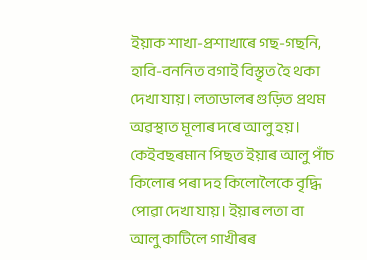ইয়াক শাখা-প্ৰশাখাৰে গছ-গছনি, হাবি-বননিত বগাই বিস্তৃত হৈ থকা দেখা যায়। লতাডালৰ গুড়িত প্ৰথম অৱস্থাত মূলাৰ দৰে আলু হয়। কেইবছৰমান পিছত ইয়াৰ আলু পাঁচ কিলোৰ পৰা দহ কিলোলৈকে বৃদ্ধি পোৱা দেখা যায়। ইয়াৰ লতা বা আলু কাটিলে গাখীৰৰ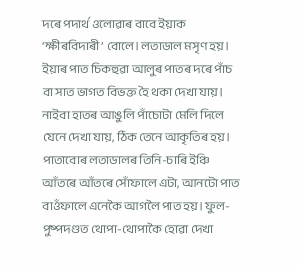দৰে পদাৰ্থ ওলোৱাৰ বাবে ইয়াক ‘ক্ষীৰবিদাৰী’ বোলে। লতাডাল মসৃণ হয়। ইয়াৰ পাত চিকহুৱা আলুৰ পাতৰ দৰে পাঁচ বা সাত ভাগত বিভক্ত হৈ থকা দেখা যায়। নাইবা হাতৰ আঙুলি পাঁচোটা মেলি দিলে যেনে দেখা যায়, ঠিক তেনে আকৃতিৰ হয়। পাতাবোৰ লতাডালৰ তিনি-চাৰি ইঞ্চি আঁতৰে আঁতৰে সোঁফালে এটা, আনটো পাত বাওঁফালে এনেকৈ আগলৈ পাত হয়। ফুল-পুষ্পদণ্ডত থোপা-থোপাকৈ হোৱা দেখা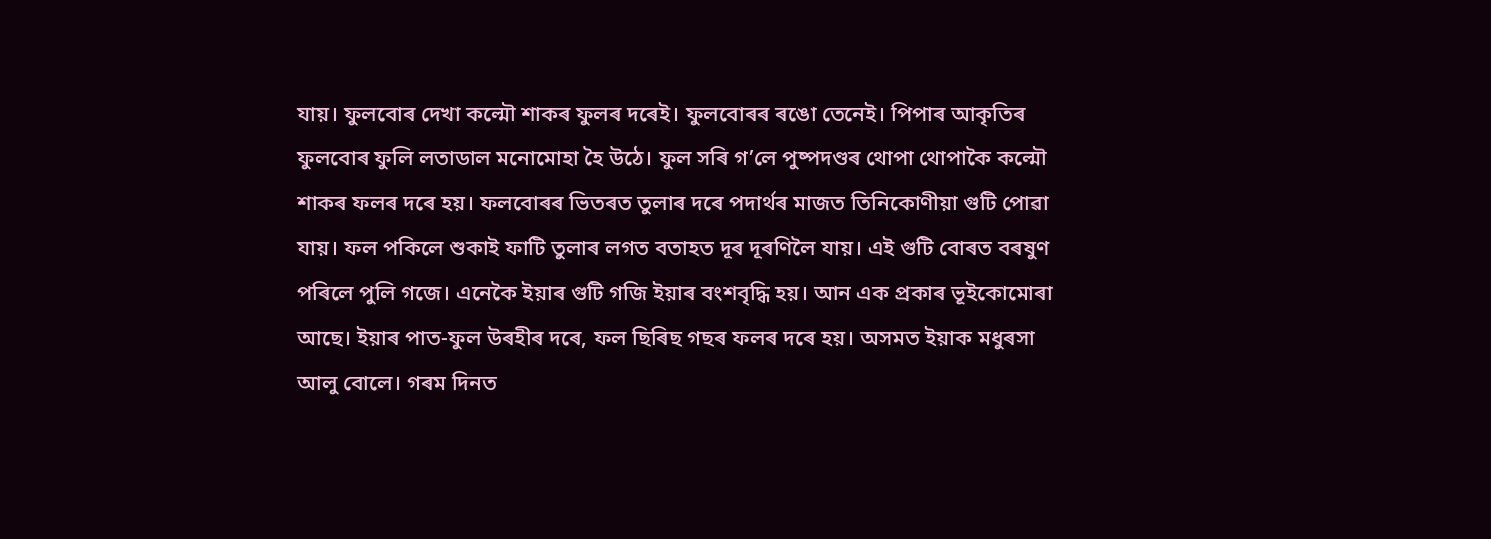যায়। ফুলবোৰ দেখা কল্মৌ শাকৰ ফুলৰ দৰেই। ফুলবোৰৰ ৰঙো তেনেই। পিপাৰ আকৃতিৰ ফুলবোৰ ফুলি লতাডাল মনোমোহা হৈ উঠে। ফুল সৰি গ’লে পুষ্পদণ্ডৰ থোপা থোপাকৈ কল্মৌ শাকৰ ফলৰ দৰে হয়। ফলবোৰৰ ভিতৰত তুলাৰ দৰে পদাৰ্থৰ মাজত তিনিকোণীয়া গুটি পোৱা যায়। ফল পকিলে শুকাই ফাটি তুলাৰ লগত বতাহত দূৰ দূৰণিলৈ যায়। এই গুটি বোৰত বৰষুণ পৰিলে পুলি গজে। এনেকৈ ইয়াৰ গুটি গজি ইয়াৰ বংশবৃদ্ধি হয়। আন এক প্ৰকাৰ ভূইকোমোৰা আছে। ইয়াৰ পাত-ফুল উৰহীৰ দৰে, ফল ছিৰিছ গছৰ ফলৰ দৰে হয়। অসমত ইয়াক মধুৰসা আলু বোলে। গৰম দিনত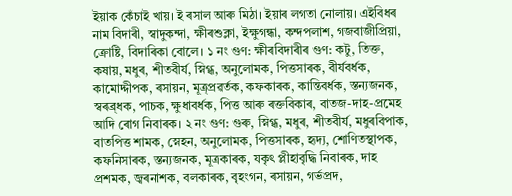ইয়াক কেঁচাই খায়। ই ৰসাল আৰু মিঠা। ইয়াৰ লগতা নোলায়। এইবিধৰ নাম বিদাৰী, স্বাদুকন্দা, ক্ষীৰশুক্লা, ইক্ষুগন্ধা, কন্দপলাশ, গজবাজীপ্ৰিয়া, ক্ৰোষ্টি, বিদাৰিকা বোলে। ১ নং গুণ: ক্ষীৰবিদাৰীৰ গুণ: কটু, তিক্ত, কষায়, মধুৰ, শীতবীৰ্য, স্নিগ্ধ, অনুলোমক, পিত্তসাৰক, বীৰ্যবৰ্ধক, কামোদ্দীপক, ৰসায়ন, মূত্ৰ্প্ৰৱৰ্তক, কফকাৰক, কান্তিবৰ্ধক, স্তন্যজনক, স্বৰব্ৰ্ধক, পাচক, ক্ষুধাবৰ্ধক, পিত্ত আৰু ৰক্তবিকাৰ, বাতজ-দাহ-প্ৰমেহ আদি ৰোগ নিবাৰক। ২ নং গুণ: গুৰু, স্নিগ্ধ, মধুৰ, শীতবীৰ্য, মধুৰবিপাক, বাতপিত্ত শামক, স্নেহন, অনুলোমক, পিত্তসাৰক, হৃদ্য, শোণিতস্থাপক, কফনিসাৰক, স্তন্যজনক, মূত্ৰকাৰক, যকৃৎ প্লীহাবৃদ্ধি নিবাৰক, দাহ প্ৰশমক, জ্বৰনাশক, বলকাৰক, বৃহংগন, ৰসায়ন, গৰ্ভপ্ৰদ,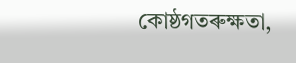কোষ্ঠগতৰুক্ষতা,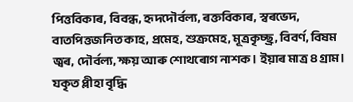পিত্তবিকাৰ, বিবন্ধ, হৃদদৌৰ্বল্য, ৰক্তবিকাৰ, স্বৰভেদ, বাতপিত্তজনিত কাহ, প্ৰমেহ, শুক্ৰমেহ, মূত্ৰকৃচ্ছ্ৰ, বিবৰ্ণ, বিষম জ্বৰ, দৌৰ্বল্য, ক্ষয় আৰু শোথৰোগ নাশক। ইয়াৰ মাত্ৰ ৪ গ্ৰাম। যকৃত প্লীহা বৃদ্ধি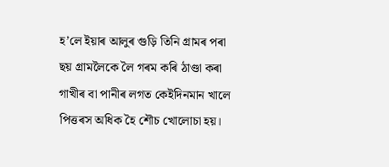হ’লে ইয়াৰ আলুৰ গুড়ি তিনি গ্ৰামৰ পৰা ছয় গ্ৰামলৈকে লৈ গৰম কৰি ঠাণ্ডা কৰা গাখীৰ বা পানীৰ লগত কেইদিনমান খালে পিত্তৰস অধিক হৈ শৌচ খোলোচা হয়।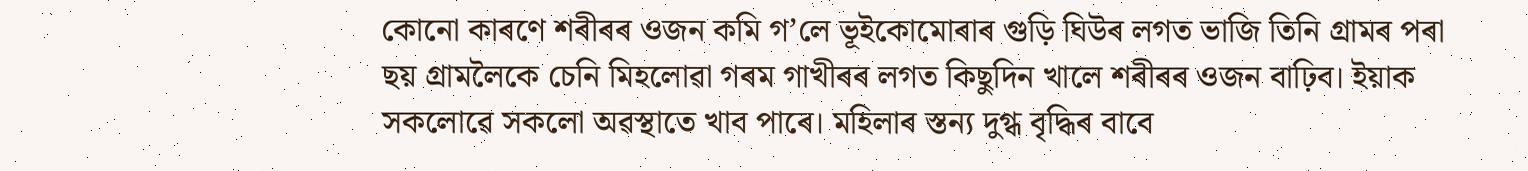কোনো কাৰণে শৰীৰৰ ওজন কমি গ’লে ভূইকোমোৰাৰ গুড়ি ঘিউৰ লগত ভাজি তিনি গ্ৰামৰ পৰা ছয় গ্ৰামলৈকে চেনি মিহলোৱা গৰম গাখীৰৰ লগত কিছুদিন খালে শৰীৰৰ ওজন বাঢ়িব। ইয়াক সকলোৱে সকলো অৱস্থাতে খাব পাৰে। মহিলাৰ স্তন্য দুগ্ধ বৃদ্ধিৰ বাবে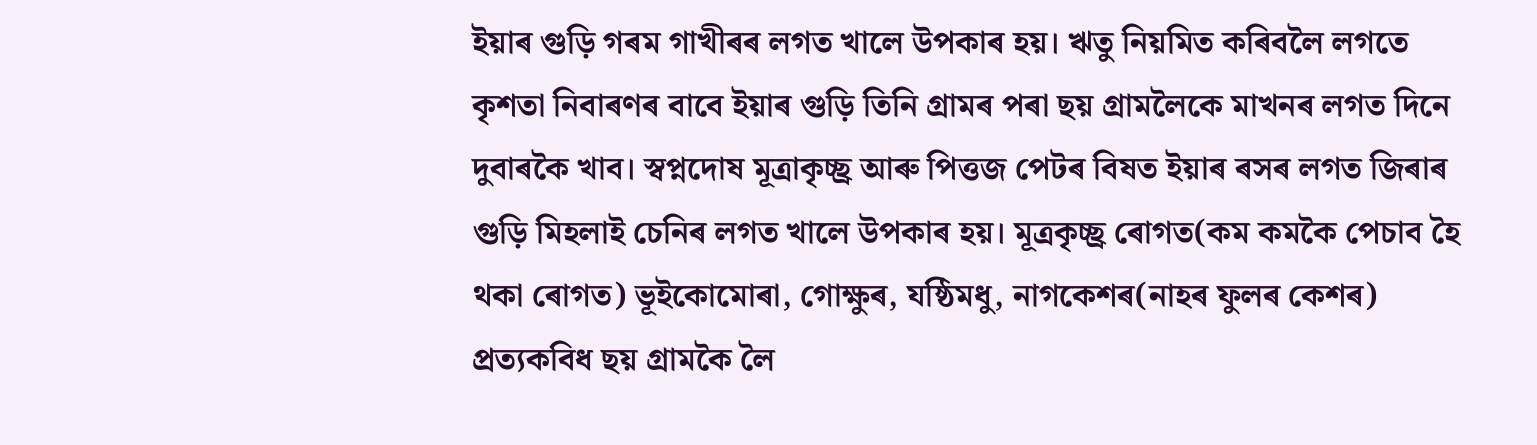ইয়াৰ গুড়ি গৰম গাখীৰৰ লগত খালে উপকাৰ হয়। ঋতু নিয়মিত কৰিবলৈ লগতে কৃশতা নিবাৰণৰ বাবে ইয়াৰ গুড়ি তিনি গ্ৰামৰ পৰা ছয় গ্ৰামলৈকে মাখনৰ লগত দিনে দুবাৰকৈ খাব। স্বপ্নদোষ মূত্ৰাকৃচ্ছ্ৰ আৰু পিত্তজ পেটৰ বিষত ইয়াৰ ৰসৰ লগত জিৰাৰ গুড়ি মিহলাই চেনিৰ লগত খালে উপকাৰ হয়। মূত্ৰকৃচ্ছ্ৰ ৰোগত(কম কমকৈ পেচাব হৈ থকা ৰোগত) ভূইকোমোৰা, গোক্ষুৰ, যষ্ঠিমধু, নাগকেশৰ(নাহৰ ফুলৰ কেশৰ) প্ৰত্যকবিধ ছয় গ্ৰামকৈ লৈ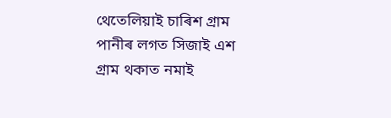থেতেলিয়াই চাৰিশ গ্ৰাম পানীৰ লগত সিজাই এশ গ্ৰাম থকাত নমাই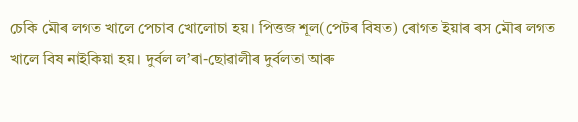চেকি মৌৰ লগত খালে পেচাব খোলোচা হয়। পিত্তজ শূল(পেটৰ বিষত) ৰোগত ইয়াৰ ৰস মৌৰ লগত খালে বিষ নাইকিয়া হয়। দুৰ্বল ল’ৰা-ছোৱালীৰ দুৰ্বলতা আৰু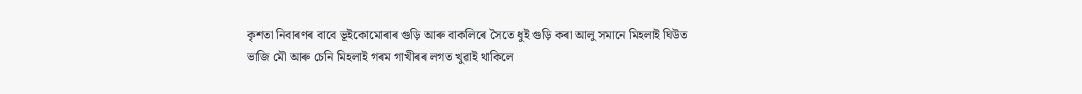কৃশতা নিবাৰণৰ বাবে ভূইকোমোৰাৰ গুড়ি আৰু বাকলিৰে সৈতে ধুই গুড়ি কৰা আলু সমানে মিহলাই ঘিউত ভাজি মৌ আৰু চেনি মিহলাই গৰম গাখীৰৰ লগত খুৱাই থাকিলে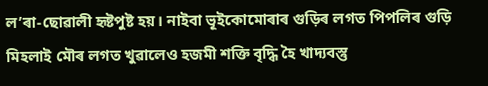ল’ৰা-ছোৱালী হৃষ্টপুষ্ট হয়। নাইবা ভূইকোমোৰাৰ গুড়িৰ লগত পিপলিৰ গুড়ি মিহলাই মৌৰ লগত খুৱালেও হজমী শক্তি বৃদ্ধি হৈ খাদ্যবস্তু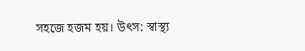সহজে হজম হয়। উৎস: স্বাস্থ্য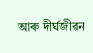আৰু দীৰ্ঘজীৱন